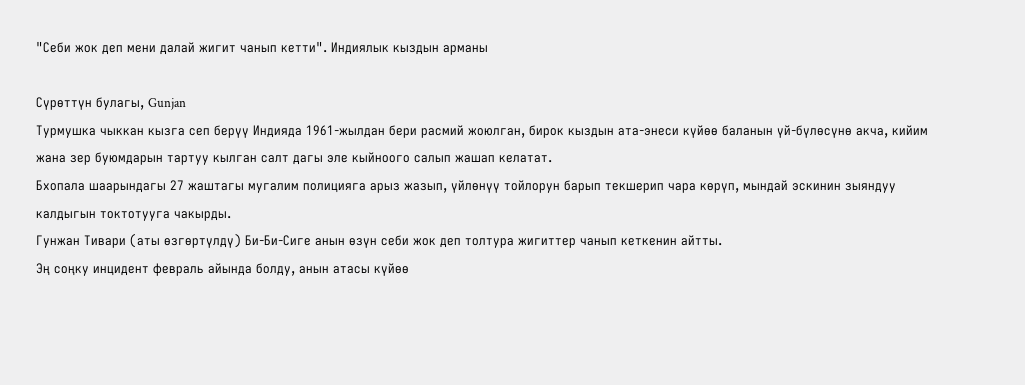"Себи жок деп мени далай жигит чанып кетти". Индиялык кыздын арманы

Сүрөттүн булагы, Gunjan
Турмушка чыккан кызга сеп берүү Индияда 1961-жылдан бери расмий жоюлган, бирок кыздын ата-энеси күйөө баланын үй-бүлөсүнө акча, кийим жана зер буюмдарын тартуу кылган салт дагы эле кыйноого салып жашап келатат.
Бхопала шаарындагы 27 жаштагы мугалим полицияга арыз жазып, үйлөнүү тойлорун барып текшерип чара көрүп, мындай эскинин зыяндуу калдыгын токтотууга чакырды.
Гунжан Тивари (аты өзгөртүлдү) Би-Би-Сиге анын өзүн себи жок деп толтура жигиттер чанып кеткенин айтты.
Эң соңку инцидент февраль айында болду, анын атасы күйөө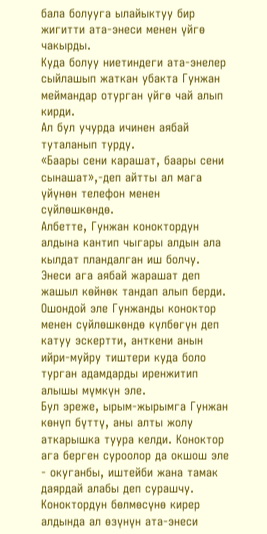бала болууга ылайыктуу бир жигитти ата-энеси менен үйгө чакырды.
Куда болуу ниетиндеги ата-энелер сыйлашып жаткан убакта Гунжан меймандар отурган үйгө чай алып кирди.
Ал бул учурда ичинен аябай туталанып турду.
«Баары сени карашат, баары сени сынашат»,-деп айтты ал мага үйүнөн телефон менен сүйлөшкөндө.
Албетте, Гунжан коноктордун алдына кантип чыгары алдын ала кылдат пландалган иш болчу. Энеси ага аябай жарашат деп жашыл көйнөк тандап алып берди. Ошондой эле Гунжанды коноктор менен сүйлөшкөндө күлбөгүн деп катуу эскертти, анткени анын ийри-муйру тиштери куда боло турган адамдарды иренжитип алышы мүмкүн эле.
Бул эреже, ырым-жырымга Гунжан көнүп бүттү, аны алты жолу аткарышка туура келди. Коноктор ага берген суроолор да окшош эле - окуганбы, иштейби жана тамак даярдай алабы деп сурашчу.
Коноктордун бөлмөсүнө кирер алдында ал өзүнүн ата-энеси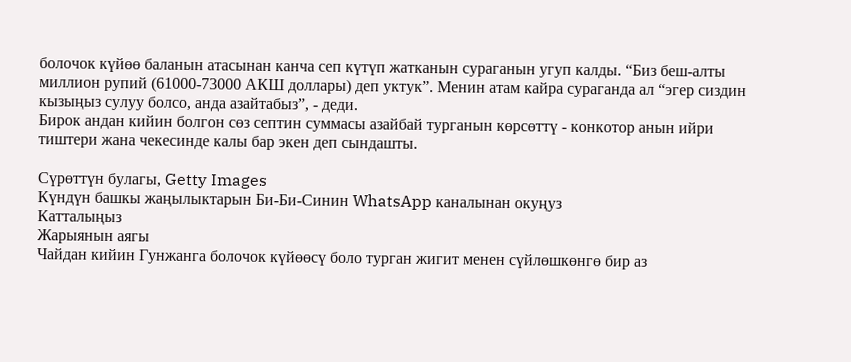болочок күйөө баланын атасынан канча сеп күтүп жатканын сураганын угуп калды. “Биз беш-алты миллион рупий (61000-73000 АКШ доллары) деп уктук”. Менин атам кайра сураганда ал “эгер сиздин кызыңыз сулуу болсо, анда азайтабыз”, - деди.
Бирок андан кийин болгон сөз септин суммасы азайбай турганын көрсөттү - конкотор анын ийри тиштери жана чекесинде калы бар экен деп сындашты.

Сүрөттүн булагы, Getty Images
Күндүн башкы жаңылыктарын Би-Би-Синин WhatsApp каналынан окуңуз
Катталыңыз
Жарыянын аягы
Чайдан кийин Гунжанга болочок күйөөсү боло турган жигит менен сүйлөшкөнгө бир аз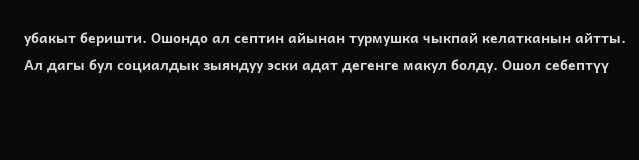убакыт беришти. Ошондо ал септин айынан турмушка чыкпай келатканын айтты.
Ал дагы бул социалдык зыяндуу эски адат дегенге макул болду. Ошол себептүү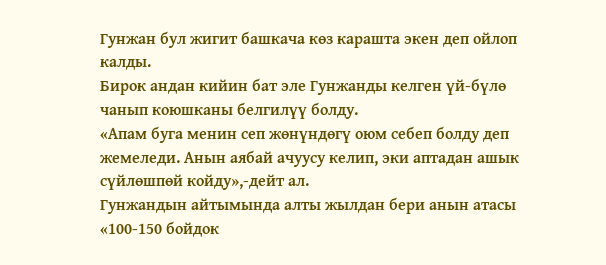Гунжан бул жигит башкача көз карашта экен деп ойлоп калды.
Бирок андан кийин бат эле Гунжанды келген үй-бүлө чанып коюшканы белгилүү болду.
«Апам буга менин сеп жөнүндөгү оюм себеп болду деп жемеледи. Анын аябай ачуусу келип, эки аптадан ашык сүйлөшпөй койду»,-дейт ал.
Гунжандын айтымында алты жылдан бери анын атасы «100-150 бойдок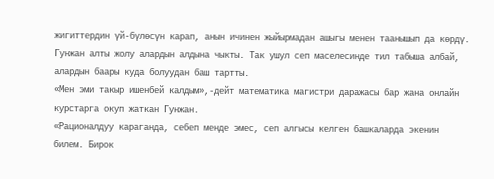жигиттердин үй-бүлөсүн карап, анын ичинен жыйырмадан ашыгы менен таанышып да көрдү. Гунжан алты жолу алардын алдына чыкты. Так ушул сеп маселесинде тил табыша албай, алардын баары куда болуудан баш тартты.
«Мен эми такыр ишенбей калдым»,-дейт математика магистри даражасы бар жана онлайн курстарга окуп жаткан Гунжан.
«Рационалдуу караганда, себеп менде эмес, сеп алгысы келген башкаларда экенин билем. Бирок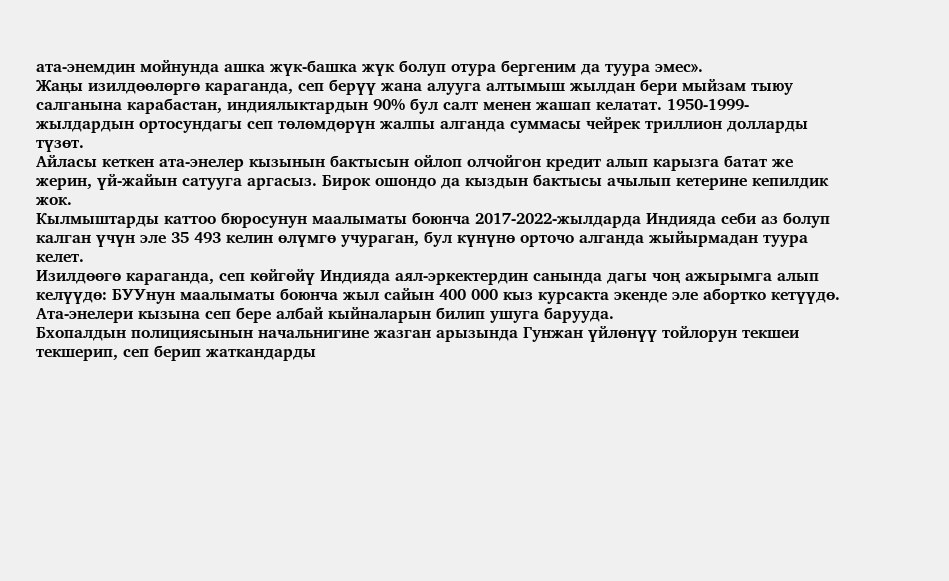ата-энемдин мойнунда ашка жүк-башка жүк болуп отура бергеним да туура эмес».
Жаңы изилдөөлөргө караганда, сеп берүү жана алууга алтымыш жылдан бери мыйзам тыюу салганына карабастан, индиялыктардын 90% бул салт менен жашап келатат. 1950-1999-жылдардын ортосундагы сеп төлөмдөрүн жалпы алганда суммасы чейрек триллион долларды түзөт.
Айласы кеткен ата-энелер кызынын бактысын ойлоп олчойгон кредит алып карызга батат же жерин, үй-жайын сатууга аргасыз. Бирок ошондо да кыздын бактысы ачылып кетерине кепилдик жок.
Кылмыштарды каттоо бюросунун маалыматы боюнча 2017-2022-жылдарда Индияда себи аз болуп калган үчүн эле 35 493 келин өлүмгө учураган, бул күнүнө орточо алганда жыйырмадан туура келет.
Изилдөөгө караганда, сеп көйгөйү Индияда аял-эркектердин санында дагы чоң ажырымга алып келүүдө: БУУнун маалыматы боюнча жыл сайын 400 000 кыз курсакта экенде эле абортко кетүүдө. Ата-энелери кызына сеп бере албай кыйналарын билип ушуга барууда.
Бхопалдын полициясынын начальнигине жазган арызында Гунжан үйлөнүү тойлорун текшеи текшерип, сеп берип жаткандарды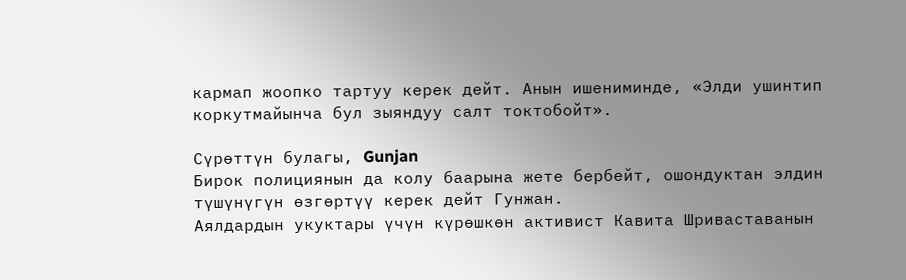кармап жоопко тартуу керек дейт. Анын ишениминде, «Элди ушинтип коркутмайынча бул зыяндуу салт токтобойт».

Сүрөттүн булагы, Gunjan
Бирок полициянын да колу баарына жете бербейт, ошондуктан элдин түшүнүгүн өзгөртүү керек дейт Гунжан.
Аялдардын укуктары үчүн күрөшкөн активист Кавита Шриваставанын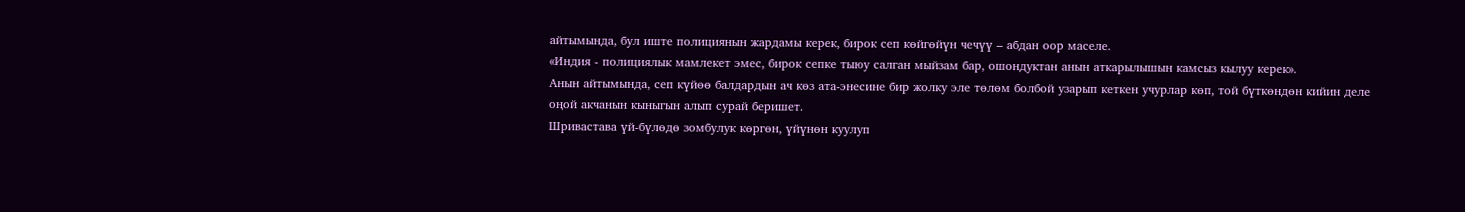айтымында, бул иште полициянын жардамы керек, бирок сеп көйгөйүн чечүү – абдан оор маселе.
«Индия - полициялык мамлекет эмес, бирок сепке тыюу салган мыйзам бар, ошондуктан анын аткарылышын камсыз кылуу керек».
Анын айтымында, сеп күйөө балдардын ач көз ата-энесине бир жолку эле төлөм болбой узарып кеткен учурлар көп, той бүткөндөн кийин деле оңой акчанын кыныгын алып сурай беришет.
Шривастава үй-бүлөдө зомбулук көргөн, үйүнөн куулуп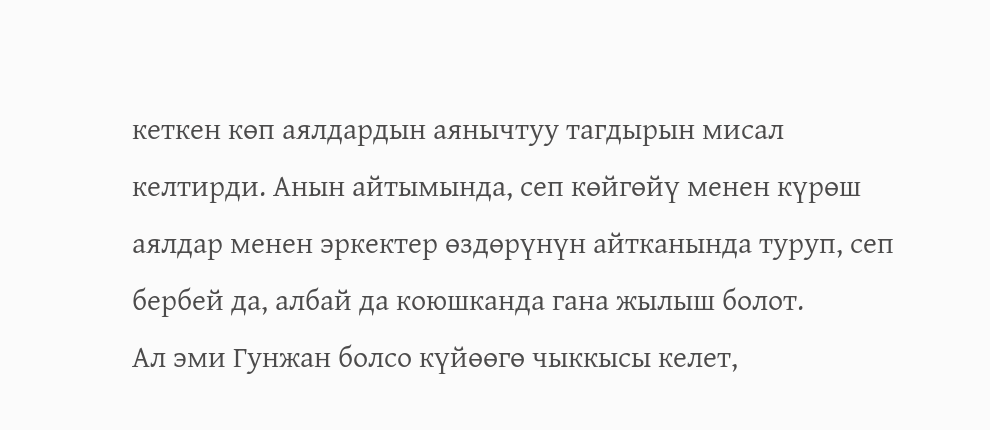кеткен көп аялдардын аянычтуу тагдырын мисал келтирди. Анын айтымында, сеп көйгөйү менен күрөш аялдар менен эркектер өздөрүнүн айтканында туруп, сеп бербей да, албай да коюшканда гана жылыш болот.
Ал эми Гунжан болсо күйөөгө чыккысы келет,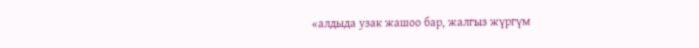«алдыда узак жашоо бар, жалгыз жүргүм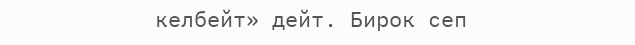келбейт» дейт. Бирок сеп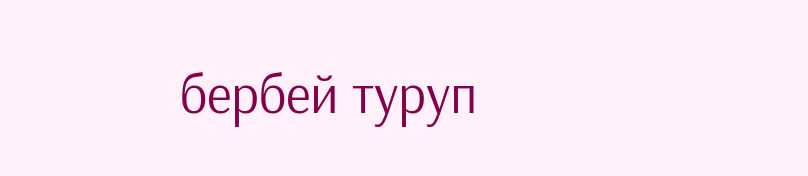бербей туруп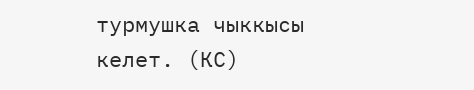турмушка чыккысы келет. (КС)